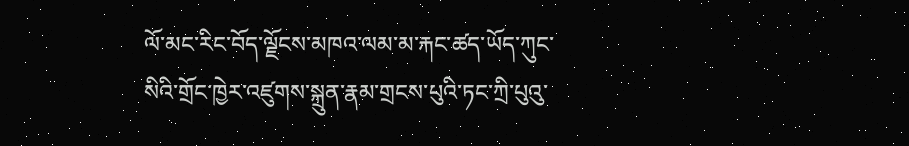ལོ་མང་རིང་བོད་ལྗོངས་མཁའ་ལམ་མ་རྐང་ཚད་ཡོད་ཀུང་སིའི་གྲོང་ཁྱེར་འཛུགས་སྐྲུན་རྣམ་གྲངས་པུའི་ཏང་ཀྲི་པུའུ་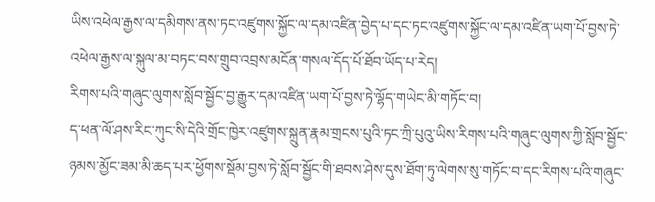ཡིས་འཕེལ་རྒྱས་ལ་དམིགས་ནས་ཏང་འཛུགས་སྐྱོང་ལ་དམ་འཛིན་བྱེད་པ་དང་ཏང་འཛུགས་སྐྱོང་ལ་དམ་འཛིན་ཡག་པོ་བྱས་ཏེ་འཕེལ་རྒྱས་ལ་སྐུལ་མ་བཏང་བས་གྲུབ་འབྲས་མངོན་གསལ་དོད་པོ་ཐོབ་ཡོད་པ་རེད།
རིགས་པའི་གཞུང་ལུགས་སློབ་སྦྱོང་བྱ་རྒྱུར་དམ་འཛིན་ཡག་པོ་བྱས་ཏེ་ལྷོད་གཡེང་མི་གཏོང་བ།
ད་ཕན་ལོ་ཤས་རིང་ཀུང་སི་དེའི་གྲོང་ཁྱེར་འཛུགས་སྐྲུན་རྣམ་གྲངས་པུའི་ཏང་ཀྲི་པུའུ་ཡིས་རིགས་པའི་གཞུང་ལུགས་ཀྱི་སློབ་སྦྱོང་ཉམས་མྱོང་ཟམ་མི་ཆད་པར་ཕྱོགས་སྡོམ་བྱས་ཏེ་སློབ་སྦྱོང་གི་ཐབས་ཤེས་དུས་ཐོག་ཏུ་ལེགས་སུ་གཏོང་བ་དང་རིགས་པའི་གཞུང་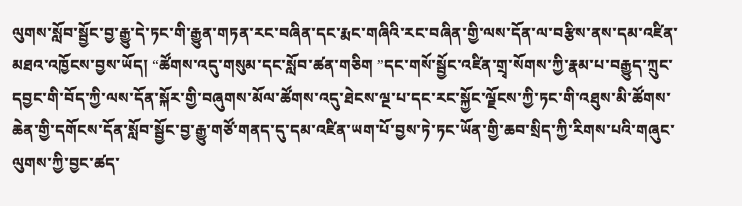ལུགས་སློབ་སྦྱོང་བྱ་རྒྱུ་དེ་ཏང་གི་རྒྱུན་གཏན་རང་བཞིན་དང་རྨང་གཞིའི་རང་བཞིན་གྱི་ལས་དོན་ལ་བརྩིས་ནས་དམ་འཛིན་མཐའ་འཁྱོངས་བྱས་ཡོད། “ཚོགས་འདུ་གསུམ་དང་སློབ་ཚན་གཅིག ”དང་གསོ་སྦྱོང་འཛིན་གྲྭ་སོགས་ཀྱི་རྣམ་པ་བརྒྱུད་ཀྲུང་དབྱང་གི་བོད་ཀྱི་ལས་དོན་སྐོར་གྱི་བཞུགས་མོལ་ཚོགས་འདུ་ཐེངས་ལྔ་པ་དང་རང་སྐྱོང་ལྗོངས་ཀྱི་ཏང་གི་འཐུས་མི་ཚོགས་ཆེན་གྱི་དགོངས་དོན་སློབ་སྦྱོང་བྱ་རྒྱུ་གཙོ་གནད་དུ་དམ་འཛིན་ཡག་པོ་བྱས་ཏེ་ཏང་ཡོན་གྱི་ཆབ་སྲིད་ཀྱི་རིགས་པའི་གཞུང་ལུགས་ཀྱི་བྱང་ཚད་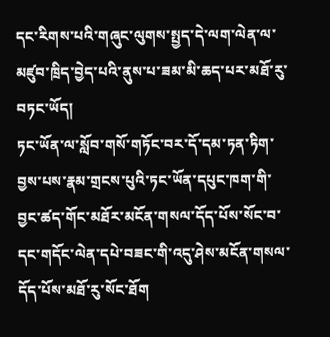དང་རིགས་པའི་གཞུང་ལུགས་སྤྱད་དེ་ལག་ལེན་ལ་མཛུབ་ཁྲིད་བྱེད་པའི་ནུས་པ་ཟམ་མི་ཆད་པར་མཐོ་རུ་བཏང་ཡོད།
ཏང་ཡོན་ལ་སློབ་གསོ་གཏོང་བར་དོ་དམ་ཏན་ཏིག་བྱས་པས་རྣམ་གྲངས་པུའི་ཏང་ཡོན་དཔུང་ཁག་གི་བྱང་ཚད་གོང་མཐོར་མངོན་གསལ་དོད་པོས་སོང་བ་དང་གདོང་ལེན་དཔེ་བཟང་གི་འདུ་ཤེས་མངོན་གསལ་དོད་པོས་མཐོ་རུ་སོང་ཐོག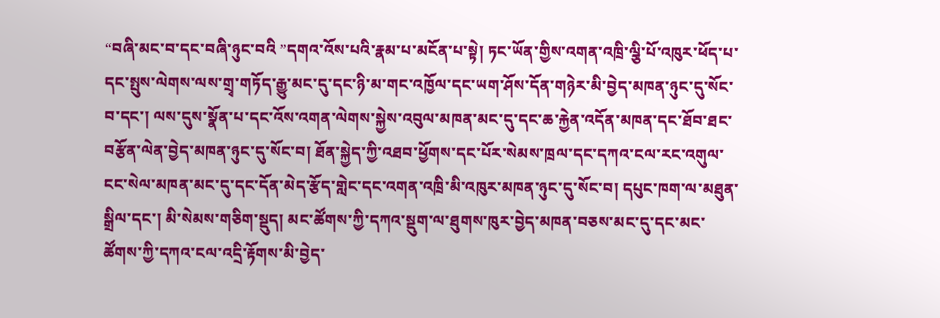“བཞི་མང་བ་དང་བཞི་ཉུང་བའི ”དགའ་འོས་པའི་རྣམ་པ་མངོན་པ་སྟེ། ཏང་ཡོན་གྱིས་འགན་འཁྲི་ལྕི་པོ་འཁུར་ཕོད་པ་དང་སྤུས་ལེགས་ལས་གྲྭ་གཏོད་རྒྱུ་མང་དུ་དང་ཉི་མ་གང་འཁྱོལ་དང་ཡག་ཤོས་དོན་གཉེར་མི་བྱེད་མཁན་ཉུང་དུ་སོང་བ་དང་། ལས་དུས་སྣོན་པ་དང་འོས་འགན་ལེགས་སྐྱེས་འབུལ་མཁན་མང་དུ་དང་ཆ་རྐྱེན་འདོན་མཁན་དང་ཐོབ་ཐང་བརྩོན་ལེན་བྱེད་མཁན་ཉུང་དུ་སོང་བ། ཐོན་སྐྱེད་ཀྱི་འཐབ་ཕྱོགས་དང་པོར་སེམས་ཁྲལ་དང་དཀའ་ངལ་རང་འགུལ་ངང་སེལ་མཁན་མང་དུ་དང་དོན་མེད་རྩོད་གླེང་དང་འགན་འཁྲི་མི་འཁུར་མཁན་ཉུང་དུ་སོང་བ། དཔུང་ཁག་ལ་མཐུན་སྒྲིལ་དང་། མི་སེམས་གཅིག་སྡུད། མང་ཚོགས་ཀྱི་དཀའ་སྡུག་ལ་ཐུགས་ཁུར་བྱེད་མཁན་བཅས་མང་དུ་དང་མང་ཚོགས་ཀྱི་དཀའ་ངལ་འདྲི་རྟོགས་མི་བྱེད་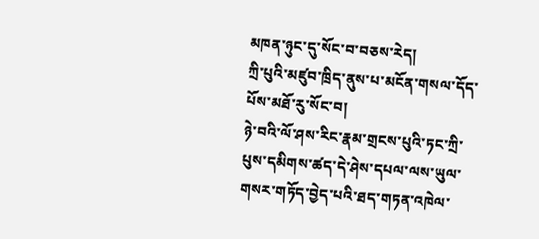མཁན་ཉུང་དུ་སོང་བ་བཅས་རེད།
ཀྲི་པུའི་མཛུབ་ཁྲིད་ནུས་པ་མངོན་གསལ་དོད་པོས་མཐོ་རུ་སོང་བ།
ཉེ་བའི་ལོ་ཤས་རིང་རྣམ་གྲངས་པུའི་ཏང་ཀྲི་པུས་དམིགས་ཚད་དེ་ཤེས་དཔལ་ལས་ཡུལ་གསར་གཏོད་བྱེད་པའི་ཐད་གཏན་འཁེལ་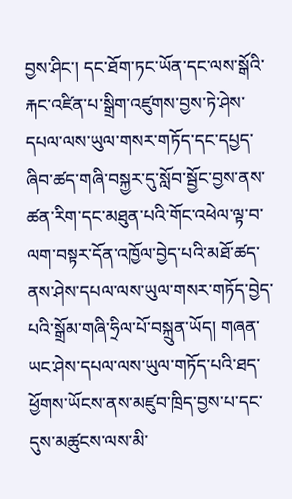བྱས་ཤིང་། དང་ཐོག་ཏང་ཡོན་དང་ལས་སྒོའི་རྐང་འཛིན་པ་སྒྲིག་འཛུགས་བྱས་ཏེ་ཤེས་དཔལ་ལས་ཡུལ་གསར་གཏོད་དང་དཔྱད་ཞིབ་ཚད་གཞི་བསྐྱར་དུ་སློབ་སྦྱོང་བྱས་ནས་ཚན་རིག་དང་མཐུན་པའི་གོང་འཕེལ་ལྟ་བ་ལག་བསྟར་དོན་འཁྱོལ་བྱེད་པའི་མཐོ་ཚད་ནས་ཤེས་དཔལ་ལས་ཡུལ་གསར་གཏོད་བྱེད་པའི་སྒྲོམ་གཞི་ཧྲིལ་པོ་བསྐྲུན་ཡོད། གཞན་ཡང་ཤེས་དཔལ་ལས་ཡུལ་གཏོད་པའི་ཐད་ཕྱོགས་ཡོངས་ནས་མཛུབ་ཁྲིད་བྱས་པ་དང་དུས་མཚུངས་ལས་མི་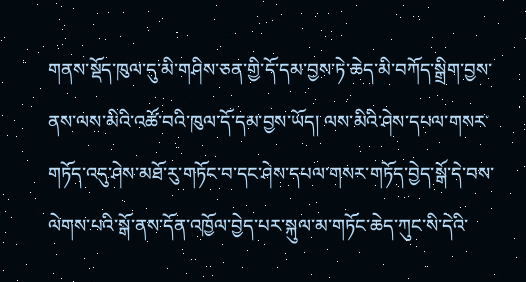གནས་སྡོད་ཁུལ་དུ་མི་གཤིས་ཅན་གྱི་དོ་དམ་བྱས་ཏེ་ཆེད་མི་བཀོད་སྒྲིག་བྱས་ནས་ལས་མིའི་འཚོ་བའི་ཁུལ་དོ་དམ་བྱས་ཡོད། ལས་མིའི་ཤེས་དཔལ་གསར་གཏོད་འདུ་ཤེས་མཐོ་རུ་གཏོང་བ་དང་ཤེས་དཔལ་གསར་གཏོད་བྱེད་སྒོ་དེ་བས་ལེགས་པའི་སྒོ་ནས་དོན་འཁྱོལ་བྱེད་པར་སྐུལ་མ་གཏོང་ཆེད་ཀུང་སི་དེའི་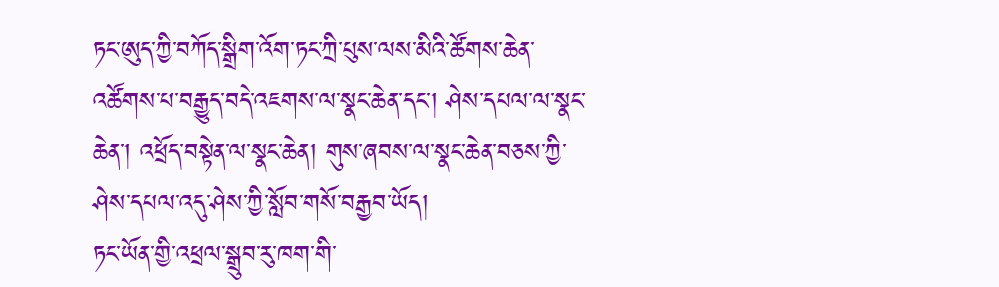ཏང་ཨུད་ཀྱི་བཀོད་སྒྲིག་འོག་ཏང་ཀྲི་པུས་ལས་མིའི་ཚོགས་ཆེན་འཚོགས་པ་བརྒྱུད་བདེ་འཇགས་ལ་སྣང་ཆེན་དང་། ཤེས་དཔལ་ལ་སྣང་ཆེན་། འཕྲོད་བསྟེན་ལ་སྣང་ཆེན། གུས་ཞབས་ལ་སྣང་ཆེན་བཅས་ཀྱི་ཤེས་དཔལ་འདུ་ཤེས་ཀྱི་སློབ་གསོ་བརྒྱབ་ཡོད།
ཏང་ཡོན་གྱི་འཕྲལ་སྒྲུབ་རུ་ཁག་གི་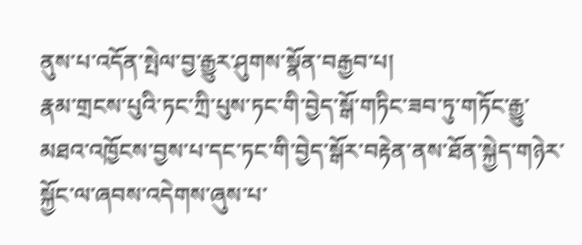ནུས་པ་འདོན་སྤེལ་བྱ་རྒྱུར་ཤུགས་སྣོན་བརྒྱབ་པ།
རྣམ་གྲངས་པུའི་ཏང་ཀྲི་པུས་ཏང་གི་བྱེད་སྒོ་གཏིང་ཟབ་ཏུ་གཏོང་རྒྱུ་མཐའ་འཁྱོངས་བྱས་པ་དང་ཏང་གི་བྱེད་སྒོར་བརྟེན་ནས་ཐོན་སྐྱེད་གཉེར་སྐྱོང་ལ་ཞབས་འདེགས་ཞུས་པ་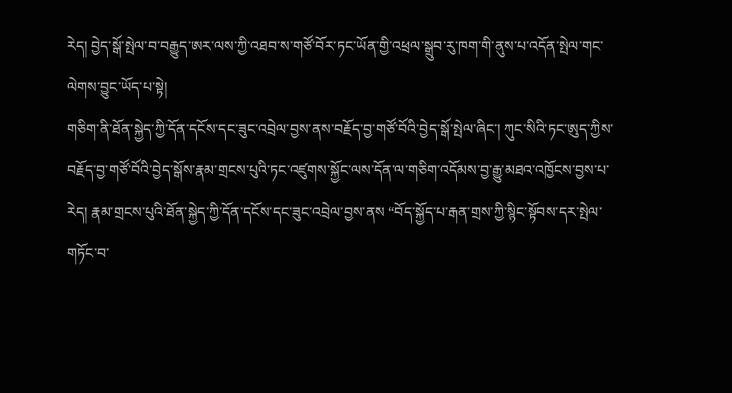རེད། བྱེད་སྒོ་སྤེལ་བ་བརྒྱུད་ཨར་ལས་ཀྱི་འཐབ་ས་གཙོ་བོར་ཏང་ཡོན་གྱི་འཕྲལ་སྒྲུབ་རུ་ཁག་གི་ནུས་པ་འདོན་སྤེལ་གང་ལེགས་བྱུང་ཡོད་པ་སྟེ།
གཅིག་ནི་ཐོན་སྐྱེད་ཀྱི་དོན་དངོས་དང་ཟུང་འབྲེལ་བྱས་ནས་བརྗོད་བྱ་གཙོ་བོའི་བྱེད་སྒོ་སྤེལ་ཞིང་། ཀུང་སིའི་ཏང་ཨུད་ཀྱིས་བརྗོད་བྱ་གཙོ་བོའི་བྱེད་སྒོས་རྣམ་གྲངས་པུའི་ཏང་འཛུགས་སྐྱོང་ལས་དོན་ལ་གཅིག་འདོམས་བྱ་རྒྱུ་མཐའ་འཁྱོངས་བྱས་པ་རེད། རྣམ་གྲངས་པུའི་ཐོན་སྐྱེད་ཀྱི་དོན་དངོས་དང་ཟུང་འབྲེལ་བྱས་ནས “བོད་སྐྱོད་པ་རྒན་གྲས་ཀྱི་སྙིང་སྟོབས་དར་སྤེལ་གཏོང་བ་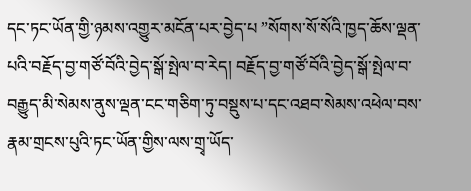དང་ཏང་ཡོན་གྱི་ཉམས་འགྱུར་མངོན་པར་བྱེད་པ ”སོགས་སོ་སོའི་ཁྱད་ཆོས་ལྡན་པའི་བརྗོད་བྱ་གཙོ་བོའི་བྱེད་སྒོ་སྤེལ་བ་རེད། བརྗོད་བྱ་གཙོ་བོའི་བྱེད་སྒོ་སྤེལ་བ་བརྒྱུད་མི་སེམས་ནུས་ལྡན་ངང་གཅིག་ཏུ་བསྡུས་པ་དང་འཐབ་སེམས་འཕེལ་བས་རྣམ་གྲངས་པུའི་ཏང་ཡོན་གྱིས་ལས་གྲྭ་ཡོད་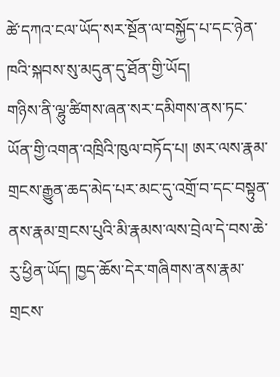ཚེ་དཀའ་ངལ་ཡོད་སར་སྔོན་ལ་བསྐྱོད་པ་དང་ཉེན་ཁའི་སྐབས་སུ་མདུན་དུ་ཐོན་གྱི་ཡོད།
གཉིས་ནི་ལྷུ་ཚིགས་ཞན་སར་དམིགས་ནས་ཏང་ཡོན་གྱི་འགན་འཁྲིའི་ཁུལ་བཏོད་པ། ཨར་ལས་རྣམ་གྲངས་རྒྱུན་ཆད་མེད་པར་མང་དུ་འགྲོ་བ་དང་བསྟུན་ནས་རྣམ་གྲངས་པུའི་མི་རྣམས་ལས་བྲེལ་དེ་བས་ཆེ་རུ་ཕྱིན་ཡོད། ཁྱད་ཆོས་དེར་གཞིགས་ནས་རྣམ་གྲངས་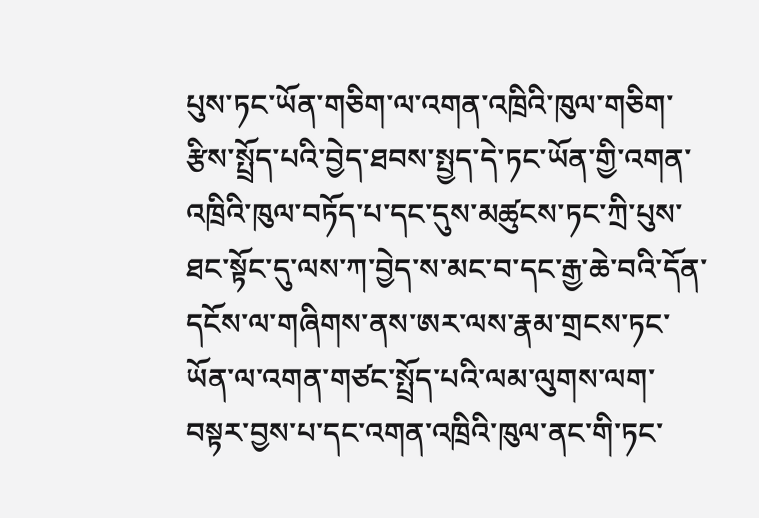པུས་ཏང་ཡོན་གཅིག་ལ་འགན་འཁྲིའི་ཁུལ་གཅིག་རྩིས་སྤྲོད་པའི་བྱེད་ཐབས་སྤྱད་དེ་ཏང་ཡོན་གྱི་འགན་འཁྲིའི་ཁུལ་བཏོད་པ་དང་དུས་མཚུངས་ཏང་ཀྲི་པུས་ཐང་སྟོང་དུ་ལས་ཀ་བྱེད་ས་མང་བ་དང་རྒྱ་ཆེ་བའི་དོན་དངོས་ལ་གཞིགས་ནས་ཨར་ལས་རྣམ་གྲངས་ཏང་ཡོན་ལ་འགན་གཙང་སྤྲོད་པའི་ལམ་ལུགས་ལག་བསྟར་བྱས་པ་དང་འགན་འཁྲིའི་ཁུལ་ནང་གི་ཏང་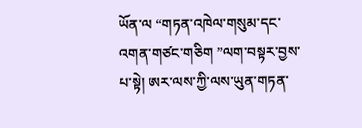ཡོན་ལ “གཏན་འཁེལ་གསུམ་དང་འགན་གཙང་གཅིག ”ལག་བསྟར་བྱས་པ་སྟེ། ཨར་ལས་ཀྱི་ལས་ཡུན་གཏན་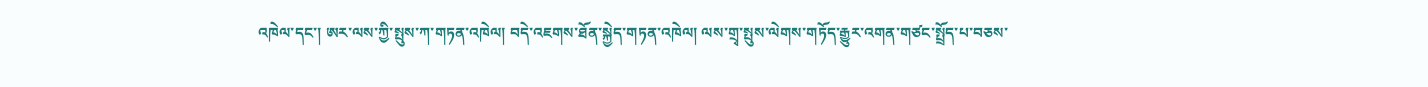འཁེལ་དང་། ཨར་ལས་ཀྱི་སྤུས་ཀ་གཏན་འཁེལ། བདེ་འཇགས་ཐོན་སྐྱེད་གཏན་འཁེལ། ལས་གྲྭ་སྤུས་ལེགས་གཏོད་རྒྱུར་འགན་གཙང་སྤྲོད་པ་བཅས་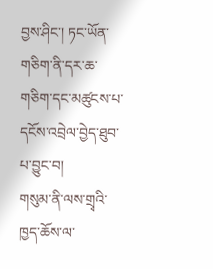བྱས་ཤིང་། ཏང་ཡོན་གཅིག་ནི་དར་ཆ་གཅིག་དང་མཚུངས་པ་དངོས་འབྲེལ་བྱེད་ཐུབ་པ་བྱུང་བ།
གསུམ་ནི་ལས་གྲྭའི་ཁྱད་ཆོས་ལ་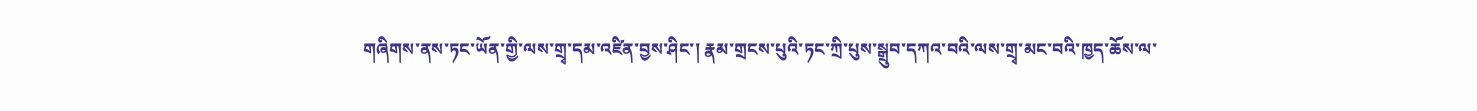གཞིགས་ནས་ཏང་ཡོན་གྱི་ལས་གྲྭ་དམ་འཛིན་བྱས་ཤིང་། རྣམ་གྲངས་པུའི་ཏང་ཀྲི་པུས་སྒྲུབ་དཀའ་བའི་ལས་གྲྭ་མང་བའི་ཁྱད་ཆོས་ལ་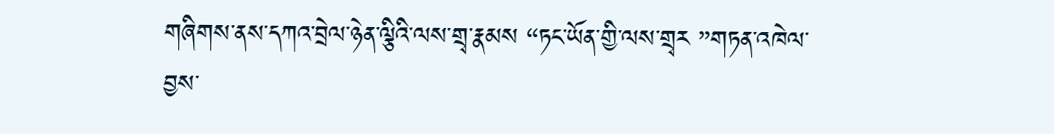གཞིགས་ནས་དཀའ་བྲེལ་ཉེན་ལྕིའི་ལས་གྲྭ་རྣམས “ཏང་ཡོན་གྱི་ལས་གྲྭར ”གཏན་འཁེལ་བྱས་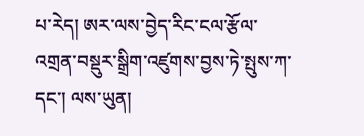པ་རེད། ཨར་ལས་བྱེད་རིང་ངལ་རྩོལ་འགྲན་བསྡུར་སྒྲིག་འཛུགས་བྱས་ཏེ་སྤུས་ཀ་དང་། ལས་ཡུན།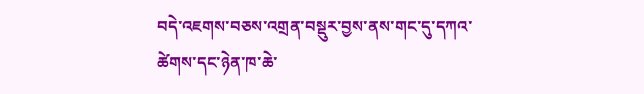བདེ་འཇགས་བཅས་འགྲན་བསྡུར་བྱས་ནས་གང་དུ་དཀའ་ཚེགས་དང་ཉེན་ཁ་ཆེ་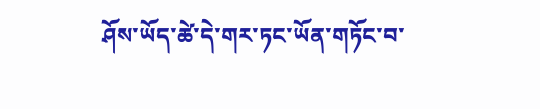ཤོས་ཡོད་ཚེ་དེ་གར་ཏང་ཡོན་གཏོང་བ་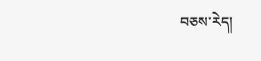བཅས་རེད།